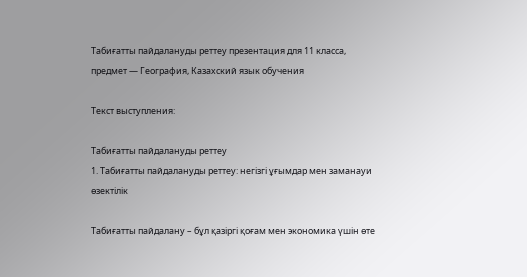Табиғатты пайдалануды реттеу презентация для 11 класса, предмет — География, Казахский язык обучения

Текст выступления:

Табиғатты пайдалануды реттеу
1. Табиғатты пайдалануды реттеу: негізгі ұғымдар мен заманауи өзектілік

Табиғатты пайдалану – бұл қазіргі қоғам мен экономика үшін өте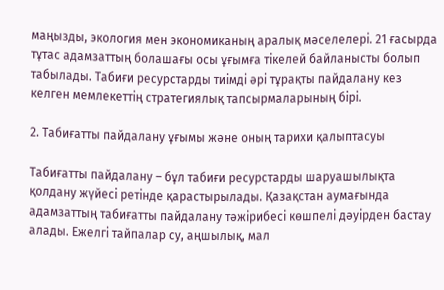маңызды, экология мен экономиканың аралық мәселелері. 21 ғасырда тұтас адамзаттың болашағы осы ұғымға тікелей байланысты болып табылады. Табиғи ресурстарды тиімді әрі тұрақты пайдалану кез келген мемлекеттің стратегиялық тапсырмаларының бірі.

2. Табиғатты пайдалану ұғымы және оның тарихи қалыптасуы

Табиғатты пайдалану – бұл табиғи ресурстарды шаруашылықта қолдану жүйесі ретінде қарастырылады. Қазақстан аумағында адамзаттың табиғатты пайдалану тәжірибесі көшпелі дәуірден бастау алады. Ежелгі тайпалар су, аңшылық, мал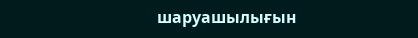шаруашылығын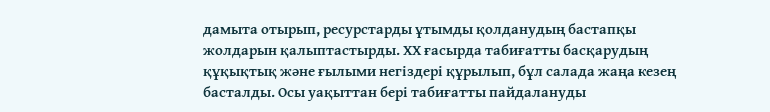дамыта отырып, ресурстарды ұтымды қолданудың бастапқы жолдарын қалыптастырды. ХХ ғасырда табиғатты басқарудың құқықтық және ғылыми негіздері құрылып, бұл салада жаңа кезең басталды. Осы уақыттан бері табиғатты пайдалануды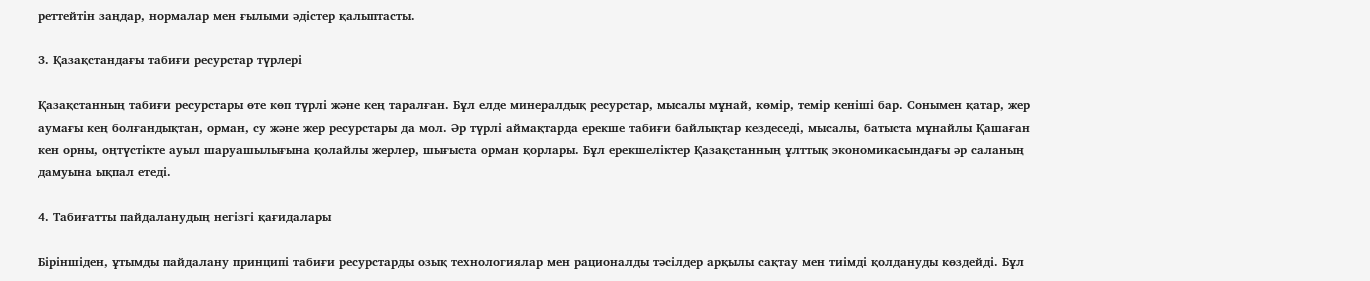реттейтін заңдар, нормалар мен ғылыми әдістер қалыптасты.

3. Қазақстандағы табиғи ресурстар түрлері

Қазақстанның табиғи ресурстары өте көп түрлі және кең таралған. Бұл елде минералдық ресурстар, мысалы мұнай, көмір, темір кеніші бар. Сонымен қатар, жер аумағы кең болғандықтан, орман, су және жер ресурстары да мол. Әр түрлі аймақтарда ерекше табиғи байлықтар кездеседі, мысалы, батыста мұнайлы Қашаған кен орны, оңтүстікте ауыл шаруашылығына қолайлы жерлер, шығыста орман қорлары. Бұл ерекшеліктер Қазақстанның ұлттық экономикасындағы әр саланың дамуына ықпал етеді.

4. Табиғатты пайдаланудың негізгі қағидалары

Біріншіден, ұтымды пайдалану принципі табиғи ресурстарды озық технологиялар мен рационалды тәсілдер арқылы сақтау мен тиімді қолдануды көздейді. Бұл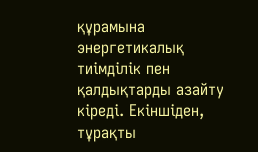құрамына энергетикалық тиімділік пен қалдықтарды азайту кіреді. Екіншіден, тұрақты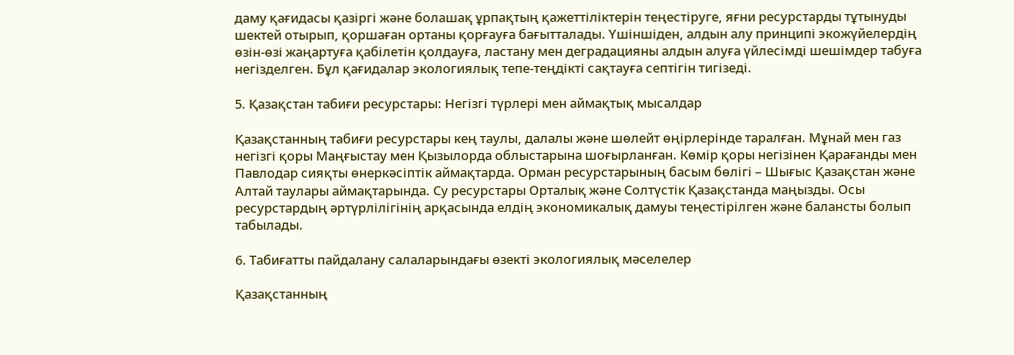даму қағидасы қазіргі және болашақ ұрпақтың қажеттіліктерін теңестіруге, яғни ресурстарды тұтынуды шектей отырып, қоршаған ортаны қорғауға бағытталады. Үшіншіден, алдын алу принципі экожүйелердің өзін-өзі жаңартуға қабілетін қолдауға, ластану мен деградацияны алдын алуға үйлесімді шешімдер табуға негізделген. Бұл қағидалар экологиялық тепе-теңдікті сақтауға септігін тигізеді.

5. Қазақстан табиғи ресурстары: Негізгі түрлері мен аймақтық мысалдар

Қазақстанның табиғи ресурстары кең таулы, далалы және шөлейт өңірлерінде таралған. Мұнай мен газ негізгі қоры Маңғыстау мен Қызылорда облыстарына шоғырланған. Көмір қоры негізінен Қарағанды мен Павлодар сияқты өнеркәсіптік аймақтарда. Орман ресурстарының басым бөлігі – Шығыс Қазақстан және Алтай таулары аймақтарында. Су ресурстары Орталық және Солтүстік Қазақстанда маңызды. Осы ресурстардың әртүрлілігінің арқасында елдің экономикалық дамуы теңестірілген және балансты болып табылады.

6. Табиғатты пайдалану салаларындағы өзекті экологиялық мәселелер

Қазақстанның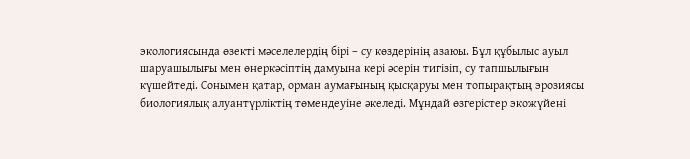экологиясында өзекті мәселелердің бірі – су көздерінің азаюы. Бұл құбылыс ауыл шаруашылығы мен өнеркәсіптің дамуына кері әсерін тигізіп, су тапшылығын күшейтеді. Сонымен қатар, орман аумағының қысқаруы мен топырақтың эрозиясы биологиялық алуантүрліктің төмендеуіне әкеледі. Мұндай өзгерістер экожүйені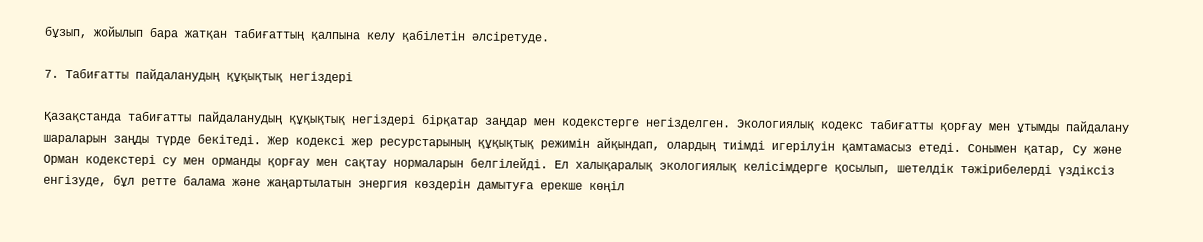бұзып, жойылып бара жатқан табиғаттың қалпына келу қабілетін әлсіретуде.

7. Табиғатты пайдаланудың құқықтық негіздері

Қазақстанда табиғатты пайдаланудың құқықтық негіздері бірқатар заңдар мен кодекстерге негізделген. Экологиялық кодекс табиғатты қорғау мен ұтымды пайдалану шараларын заңды түрде бекітеді. Жер кодексі жер ресурстарының құқықтық режимін айқындап, олардың тиімді игерілуін қамтамасыз етеді. Сонымен қатар, Су және Орман кодекстері су мен орманды қорғау мен сақтау нормаларын белгілейді. Ел халықаралық экологиялық келісімдерге қосылып, шетелдік тәжірибелерді үздіксіз енгізуде, бұл ретте балама және жаңартылатын энергия көздерін дамытуға ерекше көңіл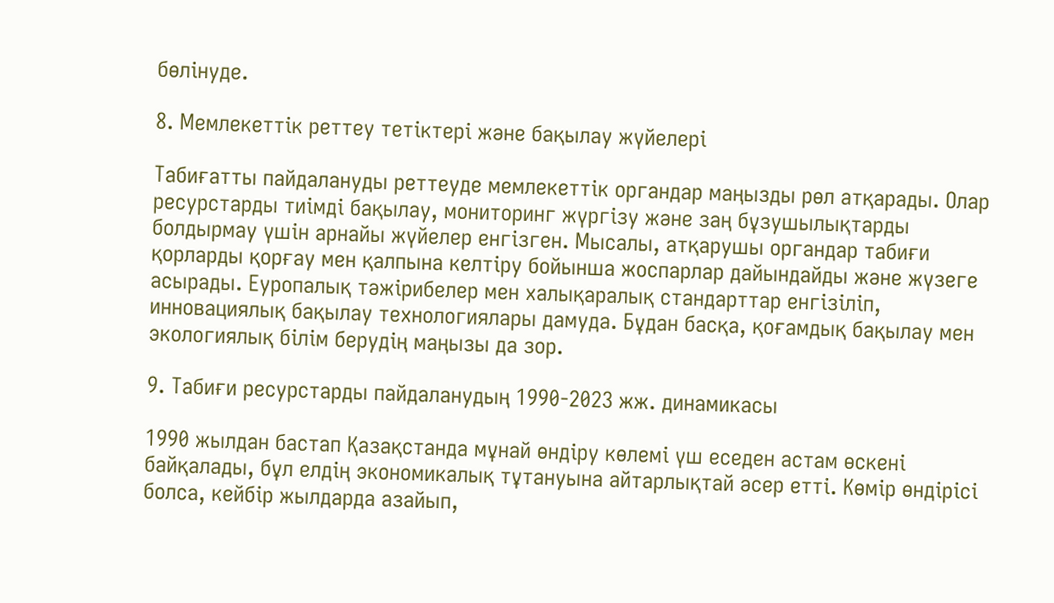бөлінуде.

8. Мемлекеттік реттеу тетіктері және бақылау жүйелері

Табиғатты пайдалануды реттеуде мемлекеттік органдар маңызды рөл атқарады. Олар ресурстарды тиімді бақылау, мониторинг жүргізу және заң бұзушылықтарды болдырмау үшін арнайы жүйелер енгізген. Мысалы, атқарушы органдар табиғи қорларды қорғау мен қалпына келтіру бойынша жоспарлар дайындайды және жүзеге асырады. Еуропалық тәжірибелер мен халықаралық стандарттар енгізіліп, инновациялық бақылау технологиялары дамуда. Бұдан басқа, қоғамдық бақылау мен экологиялық білім берудің маңызы да зор.

9. Табиғи ресурстарды пайдаланудың 1990-2023 жж. динамикасы

1990 жылдан бастап Қазақстанда мұнай өндіру көлемі үш еседен астам өскені байқалады, бұл елдің экономикалық тұтануына айтарлықтай әсер етті. Көмір өндірісі болса, кейбір жылдарда азайып,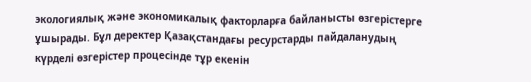экологиялық және экономикалық факторларға байланысты өзгерістерге ұшырады. Бұл деректер Қазақстандағы ресурстарды пайдаланудың күрделі өзгерістер процесінде тұр екенін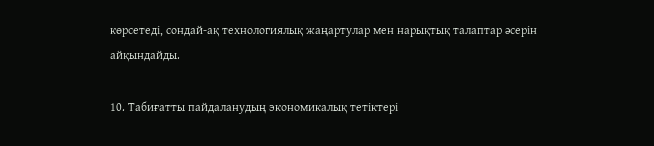көрсетеді, сондай-ақ технологиялық жаңартулар мен нарықтық талаптар әсерін айқындайды.

10. Табиғатты пайдаланудың экономикалық тетіктері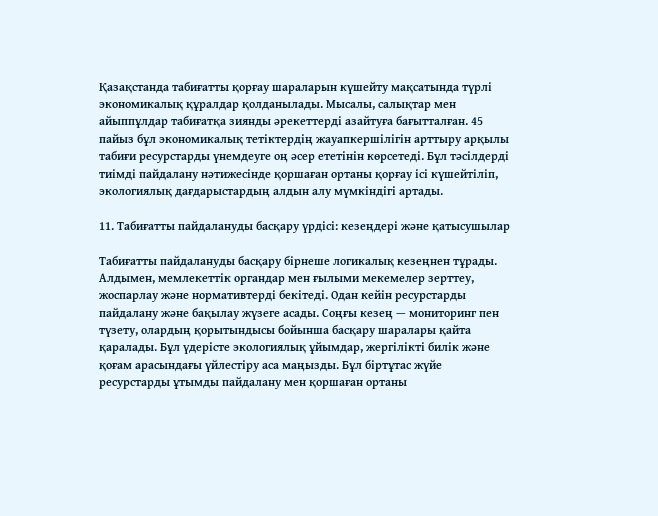Қазақстанда табиғатты қорғау шараларын күшейту мақсатында түрлі экономикалық құралдар қолданылады. Мысалы, салықтар мен айыппұлдар табиғатқа зиянды әрекеттерді азайтуға бағытталған. 45 пайыз бұл экономикалық тетіктердің жауапкершілігін арттыру арқылы табиғи ресурстарды үнемдеуге оң әсер ететінін көрсетеді. Бұл тәсілдерді тиімді пайдалану нәтижесінде қоршаған ортаны қорғау ісі күшейтіліп, экологиялық дағдарыстардың алдын алу мүмкіндігі артады.

11. Табиғатты пайдалануды басқару үрдісі: кезеңдері және қатысушылар

Табиғатты пайдалануды басқару бірнеше логикалық кезеңнен тұрады. Алдымен, мемлекеттік органдар мен ғылыми мекемелер зерттеу, жоспарлау және нормативтерді бекітеді. Одан кейін ресурстарды пайдалану және бақылау жүзеге асады. Соңғы кезең — мониторинг пен түзету, олардың қорытындысы бойынша басқару шаралары қайта қаралады. Бұл үдерісте экологиялық ұйымдар, жергілікті билік және қоғам арасындағы үйлестіру аса маңызды. Бұл біртұтас жүйе ресурстарды ұтымды пайдалану мен қоршаған ортаны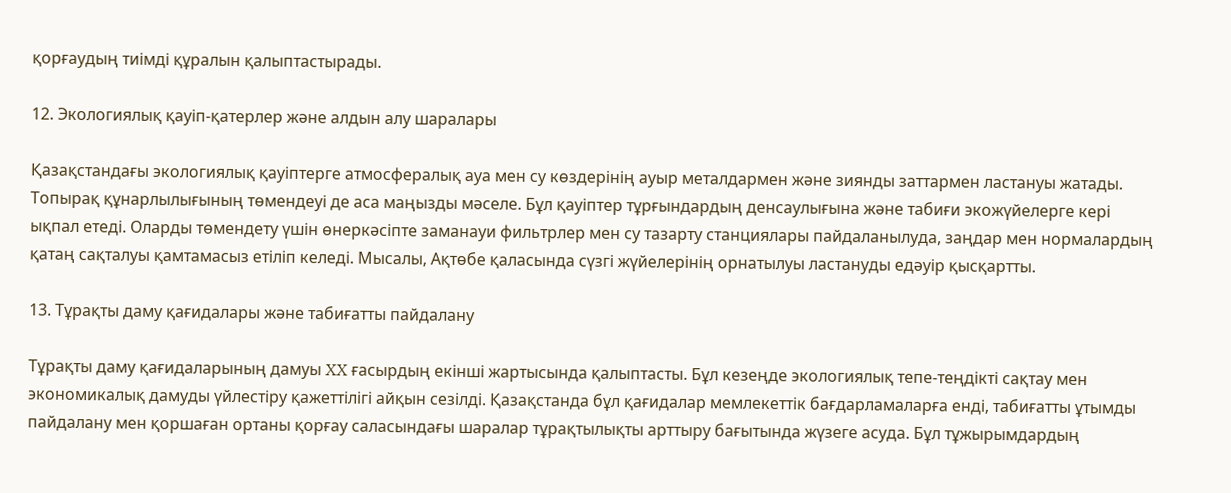қорғаудың тиімді құралын қалыптастырады.

12. Экологиялық қауіп-қатерлер және алдын алу шаралары

Қазақстандағы экологиялық қауіптерге атмосфералық ауа мен су көздерінің ауыр металдармен және зиянды заттармен ластануы жатады. Топырақ құнарлылығының төмендеуі де аса маңызды мәселе. Бұл қауіптер тұрғындардың денсаулығына және табиғи экожүйелерге кері ықпал етеді. Оларды төмендету үшін өнеркәсіпте заманауи фильтрлер мен су тазарту станциялары пайдаланылуда, заңдар мен нормалардың қатаң сақталуы қамтамасыз етіліп келеді. Мысалы, Ақтөбе қаласында сүзгі жүйелерінің орнатылуы ластануды едәуір қысқартты.

13. Тұрақты даму қағидалары және табиғатты пайдалану

Тұрақты даму қағидаларының дамуы XX ғасырдың екінші жартысында қалыптасты. Бұл кезеңде экологиялық тепе-теңдікті сақтау мен экономикалық дамуды үйлестіру қажеттілігі айқын сезілді. Қазақстанда бұл қағидалар мемлекеттік бағдарламаларға енді, табиғатты ұтымды пайдалану мен қоршаған ортаны қорғау саласындағы шаралар тұрақтылықты арттыру бағытында жүзеге асуда. Бұл тұжырымдардың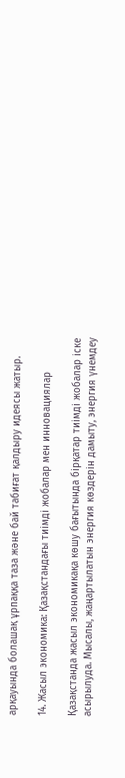арқауында болашақ ұрпаққа таза және бай табиғат қалдыру идеясы жатыр.

14. Жасыл экономика: Қазақстандағы тиімді жобалар мен инновациялар

Қазақстанда жасыл экономикақа көшу бағытында бірқатар тиімді жобалар іске асырылуда. Мысалы, жаңартылатын энергия көздерін дамыту, энергия үнемдеу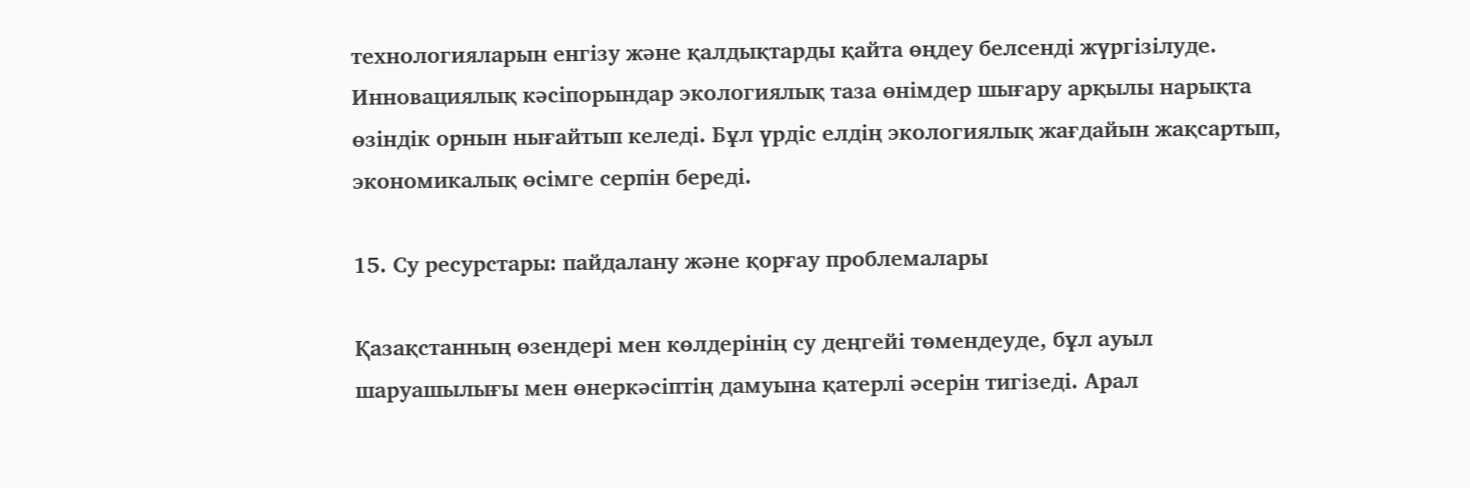технологияларын енгізу және қалдықтарды қайта өңдеу белсенді жүргізілуде. Инновациялық кәсіпорындар экологиялық таза өнімдер шығару арқылы нарықта өзіндік орнын нығайтып келеді. Бұл үрдіс елдің экологиялық жағдайын жақсартып, экономикалық өсімге серпін береді.

15. Су ресурстары: пайдалану және қорғау проблемалары

Қазақстанның өзендері мен көлдерінің су деңгейі төмендеуде, бұл ауыл шаруашылығы мен өнеркәсіптің дамуына қатерлі әсерін тигізеді. Арал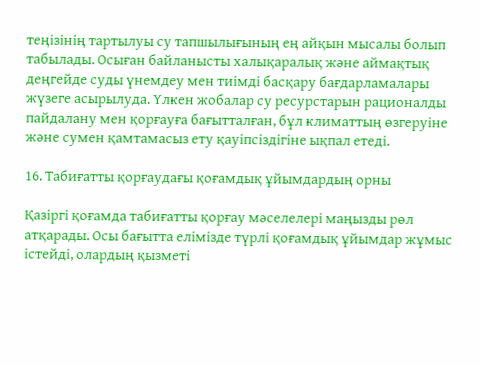теңізінің тартылуы су тапшылығының ең айқын мысалы болып табылады. Осыған байланысты халықаралық және аймақтық деңгейде суды үнемдеу мен тиімді басқару бағдарламалары жүзеге асырылуда. Үлкен жобалар су ресурстарын рационалды пайдалану мен қорғауға бағытталған, бұл климаттың өзгеруіне және сумен қамтамасыз ету қауіпсіздігіне ықпал етеді.

16. Табиғатты қорғаудағы қоғамдық ұйымдардың орны

Қазіргі қоғамда табиғатты қорғау мәселелері маңызды рөл атқарады. Осы бағытта елімізде түрлі қоғамдық ұйымдар жұмыс істейді, олардың қызметі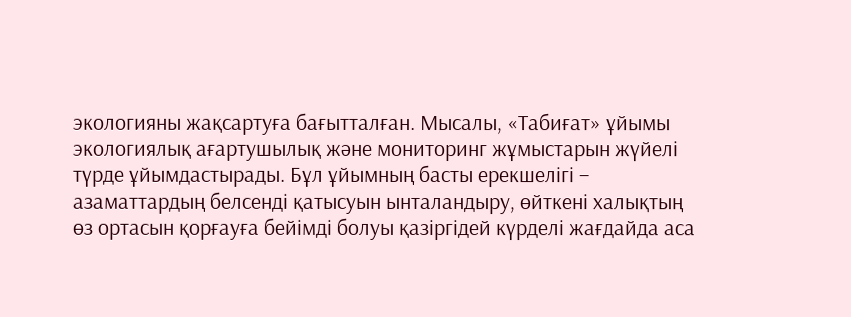экологияны жақсартуға бағытталған. Мысалы, «Табиғат» ұйымы экологиялық ағартушылық және мониторинг жұмыстарын жүйелі түрде ұйымдастырады. Бұл ұйымның басты ерекшелігі – азаматтардың белсенді қатысуын ынталандыру, өйткені халықтың өз ортасын қорғауға бейімді болуы қазіргідей күрделі жағдайда аса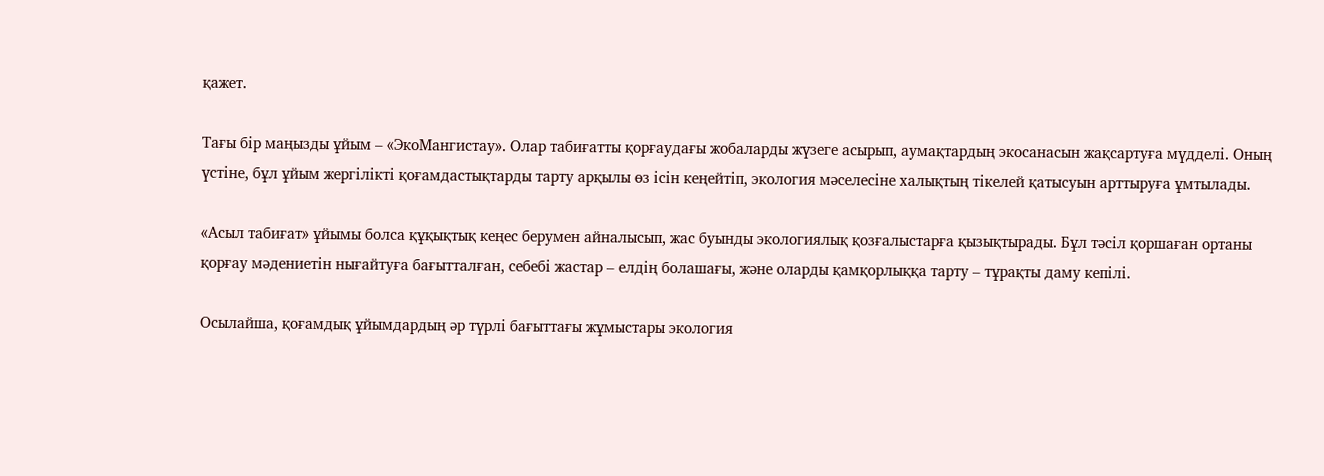қажет.

Тағы бір маңызды ұйым – «ЭкоМангистау». Олар табиғатты қорғаудағы жобаларды жүзеге асырып, аумақтардың экосанасын жақсартуға мүдделі. Оның үстіне, бұл ұйым жергілікті қоғамдастықтарды тарту арқылы өз ісін кеңейтіп, экология мәселесіне халықтың тікелей қатысуын арттыруға ұмтылады.

«Асыл табиғат» ұйымы болса құқықтық кеңес берумен айналысып, жас буынды экологиялық қозғалыстарға қызықтырады. Бұл тәсіл қоршаған ортаны қорғау мәдениетін нығайтуға бағытталған, себебі жастар – елдің болашағы, және оларды қамқорлыққа тарту – тұрақты даму кепілі.

Осылайша, қоғамдық ұйымдардың әр түрлі бағыттағы жұмыстары экология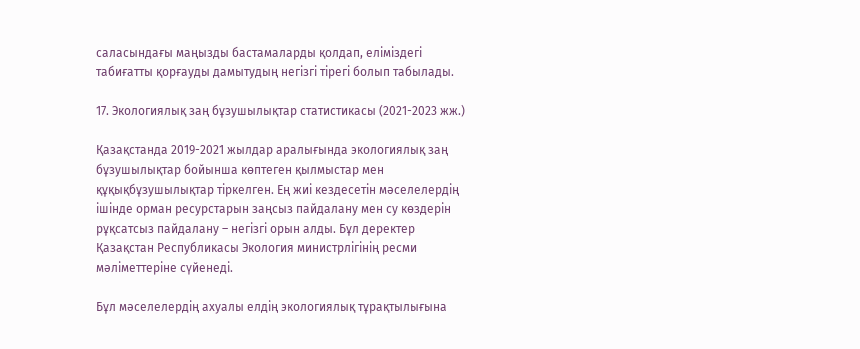саласындағы маңызды бастамаларды қолдап, еліміздегі табиғатты қорғауды дамытудың негізгі тірегі болып табылады.

17. Экологиялық заң бұзушылықтар статистикасы (2021-2023 жж.)

Қазақстанда 2019-2021 жылдар аралығында экологиялық заң бұзушылықтар бойынша көптеген қылмыстар мен құқықбұзушылықтар тіркелген. Ең жиі кездесетін мәселелердің ішінде орман ресурстарын заңсыз пайдалану мен су көздерін рұқсатсыз пайдалану – негізгі орын алды. Бұл деректер Қазақстан Республикасы Экология министрлігінің ресми мәліметтеріне сүйенеді.

Бұл мәселелердің ахуалы елдің экологиялық тұрақтылығына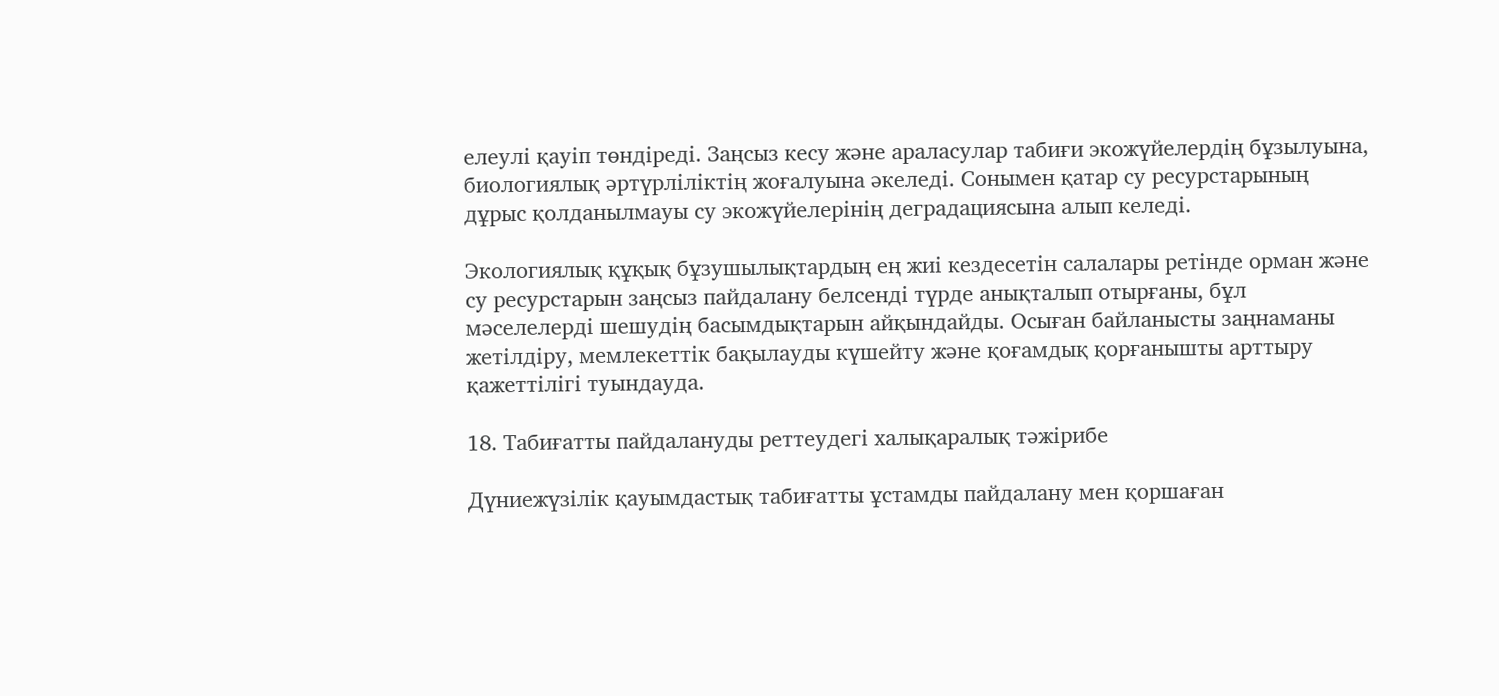елеулі қауіп төндіреді. Заңсыз кесу және араласулар табиғи экожүйелердің бұзылуына, биологиялық әртүрліліктің жоғалуына әкеледі. Сонымен қатар су ресурстарының дұрыс қолданылмауы су экожүйелерінің деградациясына алып келеді.

Экологиялық құқық бұзушылықтардың ең жиі кездесетін салалары ретінде орман және су ресурстарын заңсыз пайдалану белсенді түрде анықталып отырғаны, бұл мәселелерді шешудің басымдықтарын айқындайды. Осыған байланысты заңнаманы жетілдіру, мемлекеттік бақылауды күшейту және қоғамдық қорғанышты арттыру қажеттілігі туындауда.

18. Табиғатты пайдалануды реттеудегі халықаралық тәжірибе

Дүниежүзілік қауымдастық табиғатты ұстамды пайдалану мен қоршаған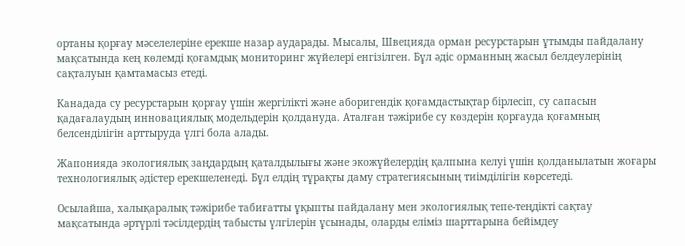ортаны қорғау мәселелеріне ерекше назар аударады. Мысалы, Швецияда орман ресурстарын ұтымды пайдалану мақсатында кең көлемді қоғамдық мониторинг жүйелері енгізілген. Бұл әдіс орманның жасыл белдеулерінің сақталуын қамтамасыз етеді.

Канадада су ресурстарын қорғау үшін жергілікті және аборигендік қоғамдастықтар бірлесіп, су сапасын қадағалаудың инновациялық модельдерін қолдануда. Аталған тәжірибе су көздерін қорғауда қоғамның белсенділігін арттыруда үлгі бола алады.

Жапонияда экологиялық заңдардың қаталдылығы және экожүйелердің қалпына келуі үшін қолданылатын жоғары технологиялық әдістер ерекшеленеді. Бұл елдің тұрақты даму стратегиясының тиімділігін көрсетеді.

Осылайша, халықаралық тәжірибе табиғатты ұқыпты пайдалану мен экологиялық тепе-теңдікті сақтау мақсатында әртүрлі тәсілдердің табысты үлгілерін ұсынады, оларды еліміз шарттарына бейімдеу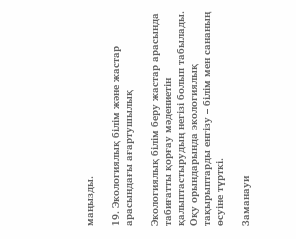маңызды.

19. Экологиялық білім және жастар арасындағы ағартушылық

Экологиялық білім беру жастар арасында табиғатты қорғау мәдениетін қалыптастырудың негізі болып табылады. Оқу орындарында экологиялық тақырыптарды енгізу – білім мен сананың өсуіне түрткі.

Заманауи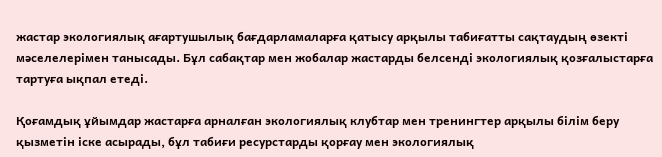жастар экологиялық ағартушылық бағдарламаларға қатысу арқылы табиғатты сақтаудың өзекті мәселелерімен танысады. Бұл сабақтар мен жобалар жастарды белсенді экологиялық қозғалыстарға тартуға ықпал етеді.

Қоғамдық ұйымдар жастарға арналған экологиялық клубтар мен тренингтер арқылы білім беру қызметін іске асырады, бұл табиғи ресурстарды қорғау мен экологиялық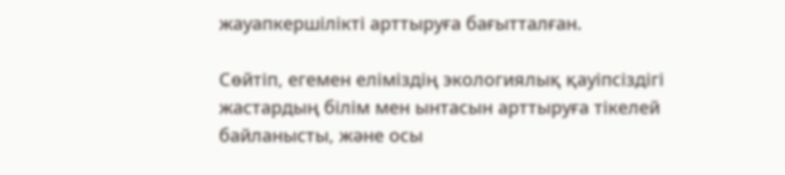жауапкершілікті арттыруға бағытталған.

Сөйтіп, егемен еліміздің экологиялық қауіпсіздігі жастардың білім мен ынтасын арттыруға тікелей байланысты, және осы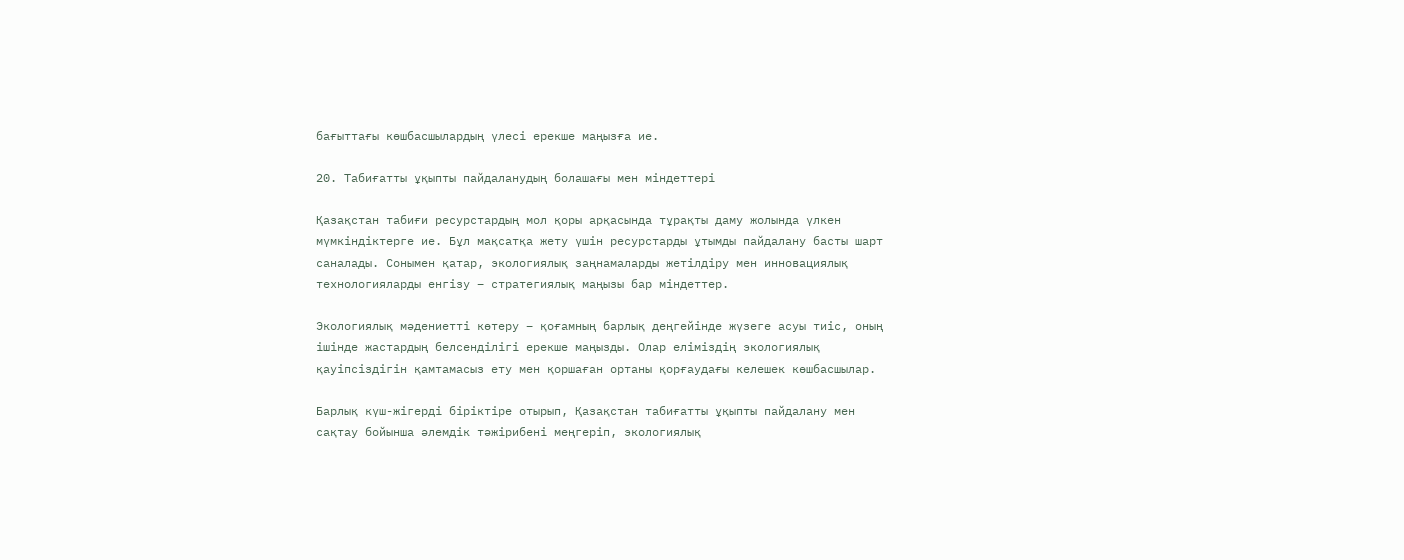бағыттағы көшбасшылардың үлесі ерекше маңызға ие.

20. Табиғатты ұқыпты пайдаланудың болашағы мен міндеттері

Қазақстан табиғи ресурстардың мол қоры арқасында тұрақты даму жолында үлкен мүмкіндіктерге ие. Бұл мақсатқа жету үшін ресурстарды ұтымды пайдалану басты шарт саналады. Сонымен қатар, экологиялық заңнамаларды жетілдіру мен инновациялық технологияларды енгізу – стратегиялық маңызы бар міндеттер.

Экологиялық мәдениетті көтеру – қоғамның барлық деңгейінде жүзеге асуы тиіс, оның ішінде жастардың белсенділігі ерекше маңызды. Олар еліміздің экологиялық қауіпсіздігін қамтамасыз ету мен қоршаған ортаны қорғаудағы келешек көшбасшылар.

Барлық күш-жігерді біріктіре отырып, Қазақстан табиғатты ұқыпты пайдалану мен сақтау бойынша әлемдік тәжірибені меңгеріп, экологиялық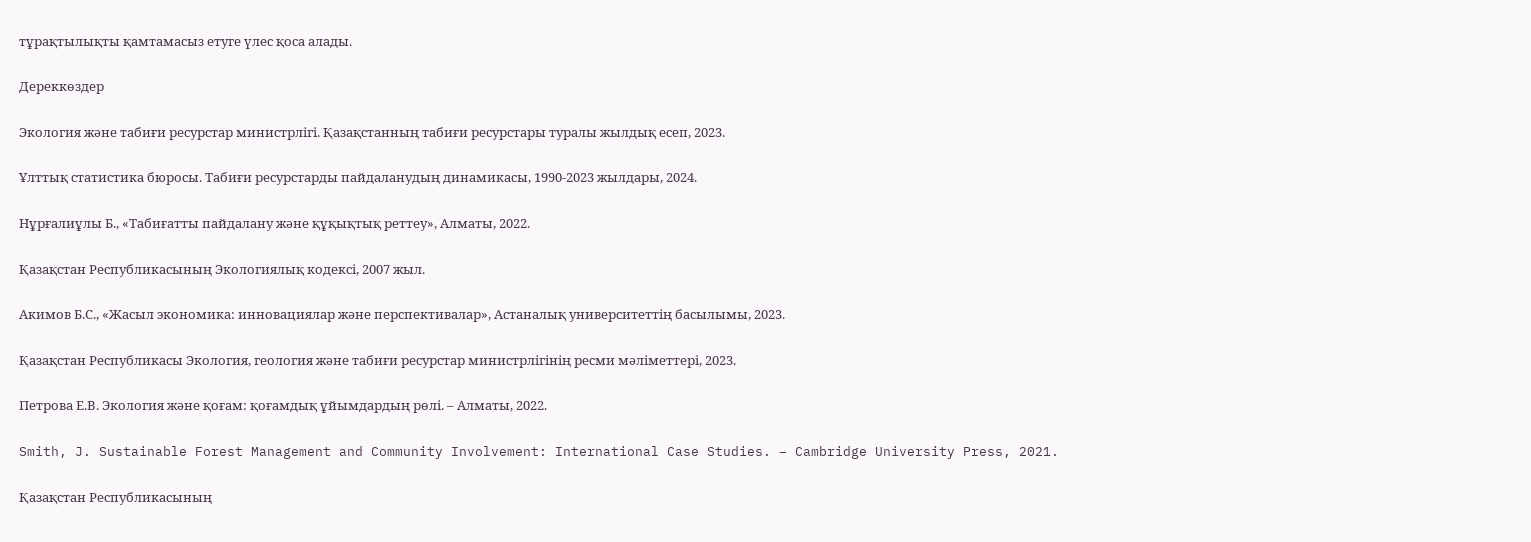тұрақтылықты қамтамасыз етуге үлес қоса алады.

Дереккөздер

Экология және табиғи ресурстар министрлігі. Қазақстанның табиғи ресурстары туралы жылдық есеп, 2023.

Ұлттық статистика бюросы. Табиғи ресурстарды пайдаланудың динамикасы, 1990-2023 жылдары, 2024.

Нұрғалиұлы Б., «Табиғатты пайдалану және құқықтық реттеу», Алматы, 2022.

Қазақстан Республикасының Экологиялық кодексі, 2007 жыл.

Акимов Б.С., «Жасыл экономика: инновациялар және перспективалар», Астаналық университеттің басылымы, 2023.

Қазақстан Республикасы Экология, геология және табиғи ресурстар министрлігінің ресми мәліметтері, 2023.

Петрова Е.В. Экология және қоғам: қоғамдық ұйымдардың рөлі. – Алматы, 2022.

Smith, J. Sustainable Forest Management and Community Involvement: International Case Studies. – Cambridge University Press, 2021.

Қазақстан Республикасының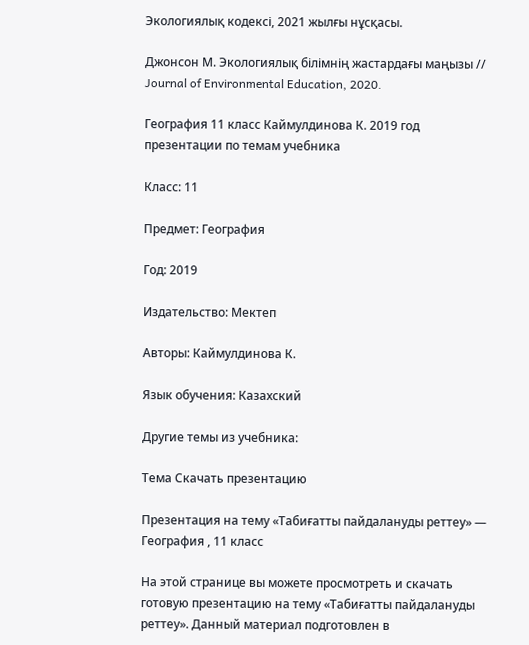Экологиялық кодексі, 2021 жылғы нұсқасы.

Джонсон М. Экологиялық білімнің жастардағы маңызы // Journal of Environmental Education, 2020.

География 11 класс Каймулдинова К. 2019 год презентации по темам учебника

Класс: 11

Предмет: География

Год: 2019

Издательство: Мектеп

Авторы: Каймулдинова К.

Язык обучения: Казахский

Другие темы из учебника:

Тема Скачать презентацию

Презентация на тему «Табиғатты пайдалануды реттеу» — География , 11 класс

На этой странице вы можете просмотреть и скачать готовую презентацию на тему «Табиғатты пайдалануды реттеу». Данный материал подготовлен в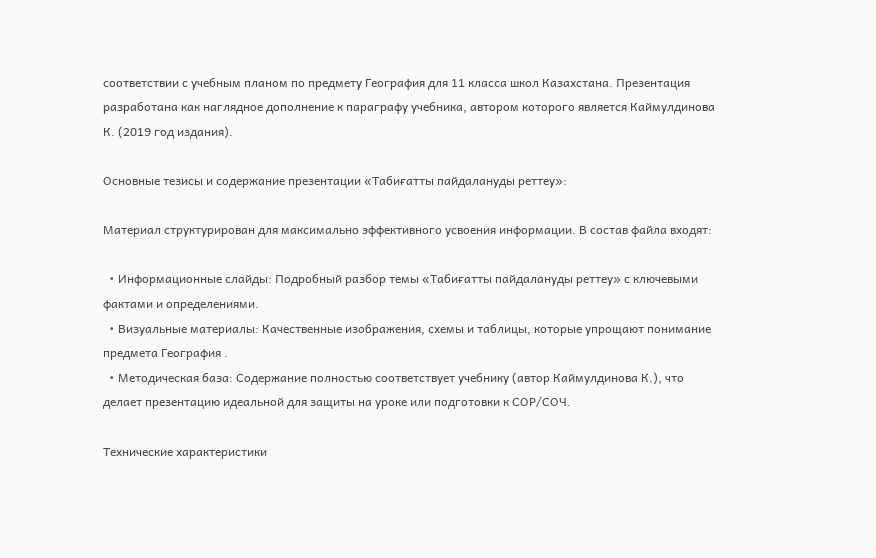соответствии с учебным планом по предмету География для 11 класса школ Казахстана. Презентация разработана как наглядное дополнение к параграфу учебника, автором которого является Каймулдинова К. (2019 год издания).

Основные тезисы и содержание презентации «Табиғатты пайдалануды реттеу»:

Материал структурирован для максимально эффективного усвоения информации. В состав файла входят:

  • Информационные слайды: Подробный разбор темы «Табиғатты пайдалануды реттеу» с ключевыми фактами и определениями.
  • Визуальные материалы: Качественные изображения, схемы и таблицы, которые упрощают понимание предмета География .
  • Методическая база: Содержание полностью соответствует учебнику (автор Каймулдинова К.), что делает презентацию идеальной для защиты на уроке или подготовки к СОР/СОЧ.

Технические характеристики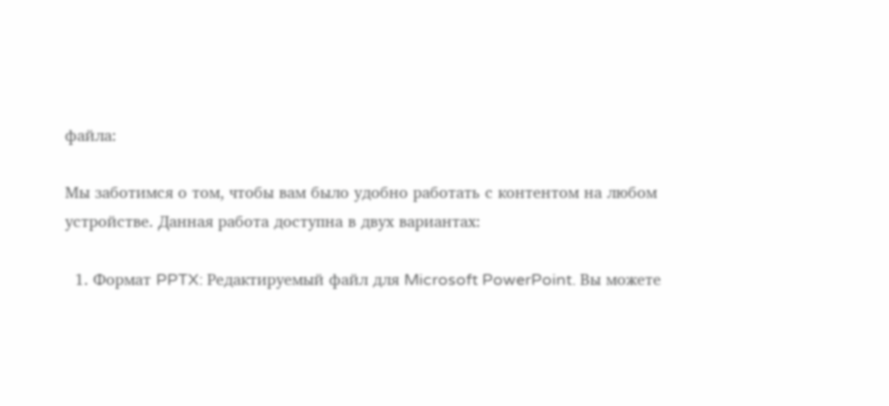файла:

Мы заботимся о том, чтобы вам было удобно работать с контентом на любом устройстве. Данная работа доступна в двух вариантах:

  1. Формат PPTX: Редактируемый файл для Microsoft PowerPoint. Вы можете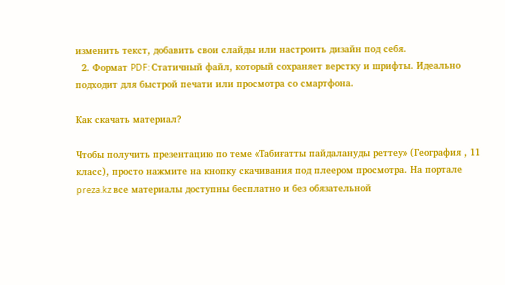изменить текст, добавить свои слайды или настроить дизайн под себя.
  2. Формат PDF: Статичный файл, который сохраняет верстку и шрифты. Идеально подходит для быстрой печати или просмотра со смартфона.

Как скачать материал?

Чтобы получить презентацию по теме «Табиғатты пайдалануды реттеу» (География , 11 класс), просто нажмите на кнопку скачивания под плеером просмотра. На портале preza.kz все материалы доступны бесплатно и без обязательной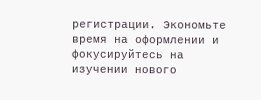регистрации. Экономьте время на оформлении и фокусируйтесь на изучении нового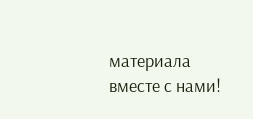материала вместе с нами!